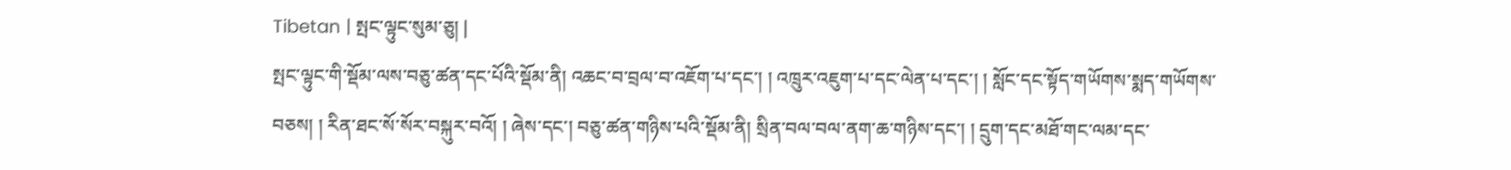Tibetan | སྤང་ལྟུང་སུམ་ཅུ། |
སྤང་ལྟུང་གི་སྡོམ་ལས་བཅུ་ཚན་དང་པོའི་སྡོམ་ནི། འཆང་བ་བྲལ་བ་འཇོག་པ་དང་། ། འཁྲུར་འཇུག་པ་དང་ལེན་པ་དང་། ། སློང་དང་སྟོད་གཡོགས་སྨད་གཡོགས་བཅས། ། རིན་ཐང་སོ་སོར་བསྐུར་བའོ། ། ཞེས་དང་། བཅུ་ཚན་གཉིས་པའི་སྡོམ་ནི། སྲིན་བལ་བལ་ནག་ཆ་གཉིས་དང་། ། དྲུག་དང་མཐོ་གང་ལམ་དང་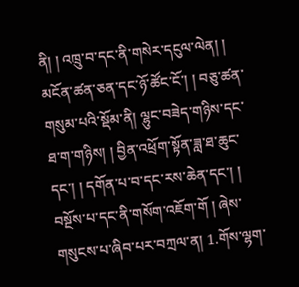ནི། ། འཁྲུ་བ་དང་ནི་གསེར་དངུལ་ལེན། ། མངོན་ཚན་ཅན་དང་ཉོ་ཚོང་ངོ་། ། བཅུ་ཚན་གསུམ་པའི་སྡོམ་ནི། ལྷུང་བཟེད་གཉིས་དང་ཐ་ག་གཉིས། ། བྱིན་འཕྲོག་སྟོན་ཟླ་ཐ་ཆུང་དང་། ། དགོན་པ་བ་དང་རས་ཆེན་དང་། ། བསྔོས་པ་དང་ནི་གསོག་འཇོག་གོ ། ཞེས་གསུངས་པ་ཞིབ་པར་བཀྲལ་ན། 1.གོས་ལྷག་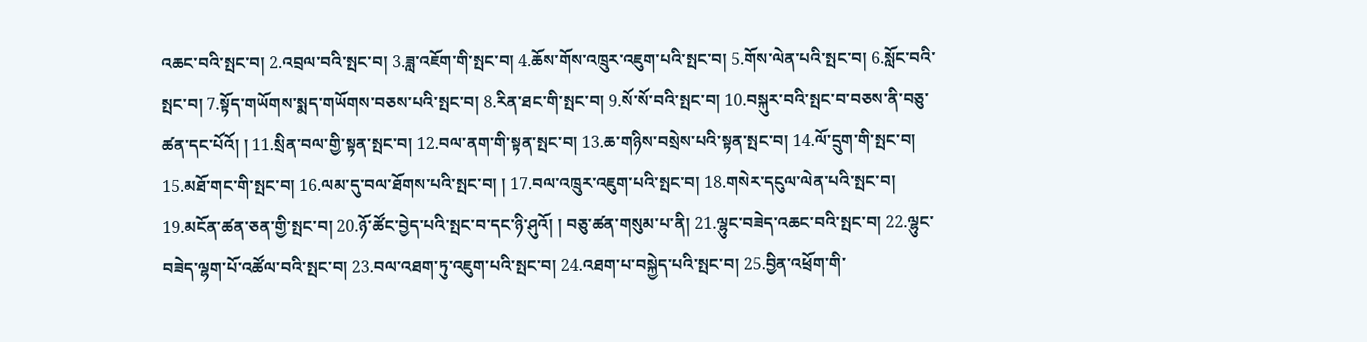འཆང་བའི་སྤང་བ། 2.འབྲལ་བའི་སྤང་བ། 3.ཟླ་འཇོག་གི་སྤང་བ། 4.ཆོས་གོས་འཁྲུར་འཇུག་པའི་སྤང་བ། 5.གོས་ལེན་པའི་སྤང་བ། 6.སློང་བའི་སྤང་བ། 7.སྟོད་གཡོགས་སྨད་གཡོགས་བཅས་པའི་སྤང་བ། 8.རིན་ཐང་གི་སྤང་བ། 9.སོ་སོ་བའི་སྤང་བ། 10.བསྐུར་བའི་སྤང་བ་བཅས་ནི་བཅུ་ཚན་དང་པོའོ། ། 11.སྲིན་བལ་གྱི་སྟན་སྤང་བ། 12.བལ་ནག་གི་སྟན་སྤང་བ། 13.ཆ་གཉིས་བསྲེས་པའི་སྟན་སྤང་བ། 14.ལོ་དྲུག་གི་སྤང་བ། 15.མཐོ་གང་གི་སྤང་བ། 16.ལམ་དུ་བལ་ཐོགས་པའི་སྤང་བ། ། 17.བལ་འཁྲུར་འཇུག་པའི་སྤང་བ། 18.གསེར་དངུལ་ལེན་པའི་སྤང་བ། 19.མངོན་ཚན་ཅན་གྱི་སྤང་བ། 20.ཉོ་ཚོང་བྱེད་པའི་སྤང་བ་དང་ཉི་ཤུའོ། ། བཅུ་ཚན་གསུམ་པ་ནི། 21.ལྷུང་བཟེད་འཆང་བའི་སྤང་བ། 22.ལྷུང་བཟེད་ལྷག་པོ་འཚོལ་བའི་སྤང་བ། 23.བལ་འཐག་ཏུ་འཇུག་པའི་སྤང་བ། 24.འཐག་པ་བསྐྱེད་པའི་སྤང་བ། 25.བྱིན་འཕྲོག་གི་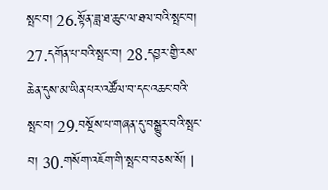སྤང་བ། 26.སྟོན་ཟླ་ཐ་ཆུང་ལ་ཐལ་བའི་སྤང་བ། 27.དགོན་པ་བའི་སྤང་བ། 28.དབྱར་གྱི་རས་ཆེན་དུས་མ་ཡིན་པར་འཚོལ་བ་དང་འཆང་བའི་སྤང་བ། 29.བསྔོས་པ་གཞན་དུ་བསྒྱུར་བའི་སྤང་བ། 30.གསོག་འཇོག་གི་སྤང་བ་བཅས་སོ། |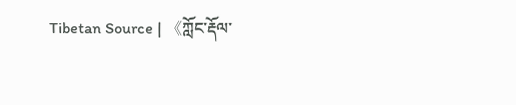Tibetan Source | 《ཀློང་རྡོལ་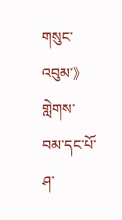གསུང་འབུམ་》གླེགས་བམ་དང་པོ་ཤ་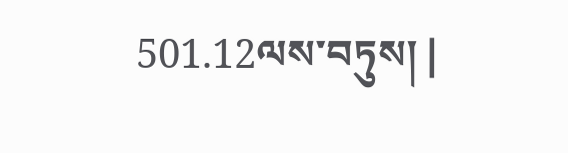501.12ལས་བཏུས། |